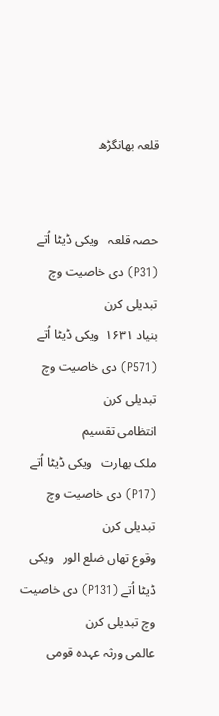قلعہ بھانگڑھ


حصہ قلعہ   ویکی ڈیٹا اُتے (P31) دی خاصیت وچ تبدیلی کرن
بنیاد ۱۶۳۱  ویکی ڈیٹا اُتے (P571) دی خاصیت وچ تبدیلی کرن
انتظامی تقسیم
ملک بھارت   ویکی ڈیٹا اُتے (P17) دی خاصیت وچ تبدیلی کرن
وقوع تھاں ضلع الور   ویکی ڈیٹا اُتے (P131) دی خاصیت وچ تبدیلی کرن
عالمی ورثہ عہدہ قومی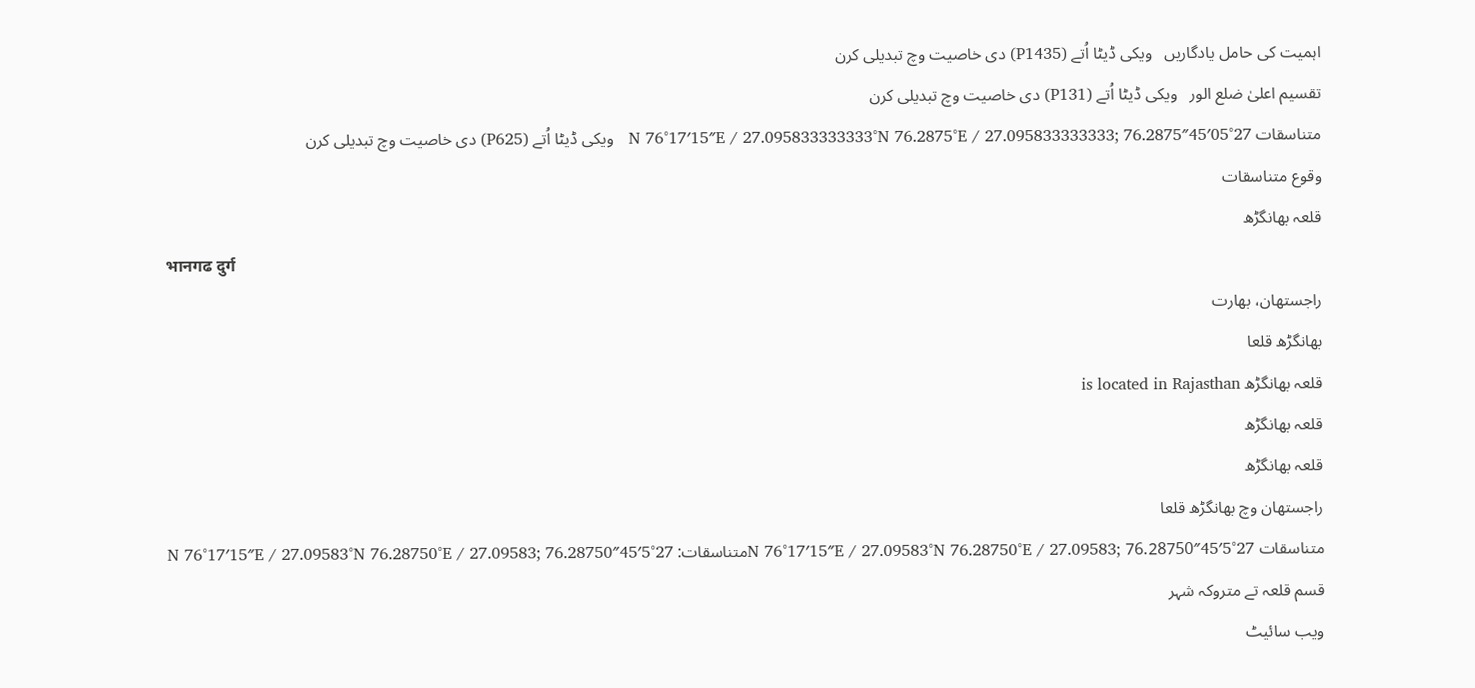اہمیت کی حامل یادگاریں   ویکی ڈیٹا اُتے (P1435) دی خاصیت وچ تبدیلی کرن
تقسیم اعلیٰ ضلع الور   ویکی ڈیٹا اُتے (P131) دی خاصیت وچ تبدیلی کرن
متناسقات 27°05′45″N 76°17′15″E / 27.095833333333°N 76.2875°E / 27.095833333333; 76.2875   ویکی ڈیٹا اُتے (P625) دی خاصیت وچ تبدیلی کرن
وقوع متناسقات
قلعہ بھانگڑھ
भानगढ दुर्ग
راجستھان، بھارت
بھانگڑھ قلعا
قلعہ بھانگڑھ is located in Rajasthan
قلعہ بھانگڑھ
قلعہ بھانگڑھ
راجستھان وچ بھانگڑھ قلعا
متناسقات 27°5′45″N 76°17′15″E / 27.09583°N 76.28750°E / 27.09583; 76.28750متناسقات: 27°5′45″N 76°17′15″E / 27.09583°N 76.28750°E / 27.09583; 76.28750
قسم قلعہ تے متروکہ شہر
ویب سائیٹ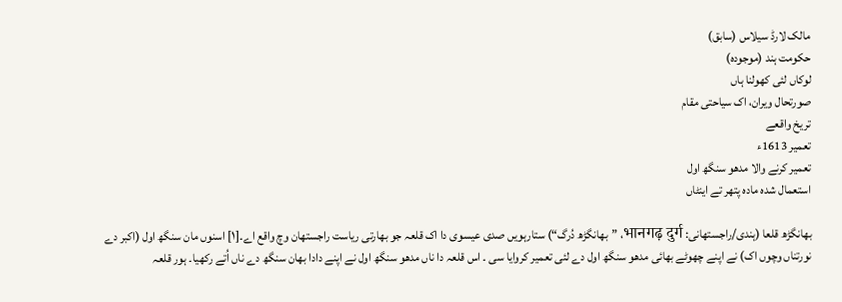مالک لارڈ سیلاس (سابق)
حکومت ہند (موجودہ)
لوکاں لئی کھولنا ہاں
صورتحال ویران، اک سیاحتی مقام
تریخ واقعے
تعمیر 1613ء
تعمیر کرنے والا مدھو سنگھ اول
استعمال شدہ مادہ پتھر تے اینٹاں

بھانگڑھ قلعا (ہندی/راجستھانی: भानगढ़ दुर्ग، ”بھانگڑھ دُرگ“) ستارہويں صدی عیسوی دا اک قلعہ جو بھارتی ریاست راجستھان وچ واقع اے۔[۱] اسنوں مان سنگھ اول (اکبر دے نورتناں وچوں اک) نے اپنے چھوٹے بھائی مدھو سنگھ اول دے لئی تعمیر کروایا سی ۔ اس قلعہ دا ناں مدھو سنگھ اول نے اپنے دادا بھان سنگھ دے ناں اُتے رکھیا۔ ہور قلعہ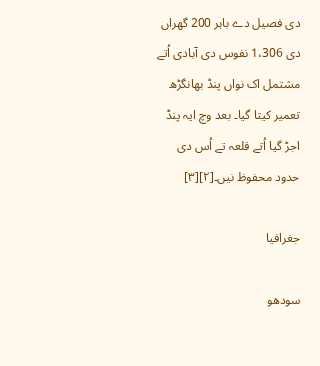دی فصیل دے باہر 200 گھراں دی 1،306 نفوس دی آبادی اُتے مشتمل اک نواں پنڈ بھانگڑھ تعمیر کیتا گیا۔ بعد وچ ایہ پنڈ اجڑ گیا اُتے قلعہ تے اُس دی حدود محفوظ نيں۔[۲][۳]

جغرافیا

سودھو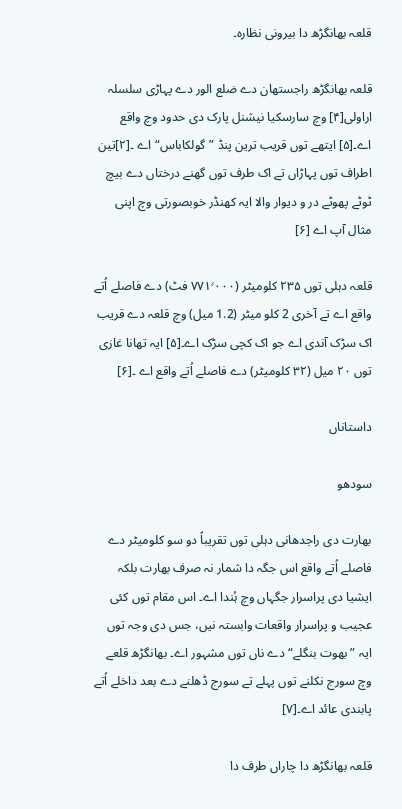قلعہ بھانگڑھ دا بیرونی نظارہ۔

قلعہ بھانگڑھ راجستھان دے ضلع الور دے پہاڑی سلسلہ اراولی[۴] وچ سارسکیا نیشنل پارک دی حدود وچ واقع اے۔[۵] ایتھے توں قریب ترین پنڈ ”گولکاباس“ اے ۔[۲]تین اطراف توں پہاڑاں تے اک طرف توں گھنے درختاں دے بیچ ٹوٹے پھوٹے در و دیوار والا ایہ کھنڈر خوبصورتی وچ اپنی مثال آپ اے [۶]

قلعہ دہلی توں ۲۳۵ کلومیٹر (۷۷۱٬۰۰۰ فٹ) دے فاصلے اُتے واقع اے تے آخری 2 کلو میٹر (1.2 میل) وچ قلعہ دے قریب اک سڑک آندی اے جو اک کچی سڑک اے۔[۵] ایہ تھانا غازی توں ۲۰ میل (۳۲ کلومیٹر) دے فاصلے اُتے واقع اے ۔[۶]

داستاناں

سودھو

بھارت دی راجدھانی دہلی توں تقریباً دو سو کلومیٹر دے فاصلے اُتے واقع اس جگہ دا شمار نہ صرف بھارت بلکہ ایشیا دی پراسرار جگہاں وچ ہُندا اے۔ اس مقام توں کئی عجیب و پراسرار واقعات وابستہ نيں، جس دی وجہ توں ایہ ”بھوت بنگلے“ دے ناں توں مشہور اے۔ بھانگڑھ قلعے وچ سورج نکلنے توں پہلے تے سورج ڈھلنے دے بعد داخلے اُتے پابندی عائد اے۔[۷]

قلعہ بھانگڑھ دا چاراں طرف دا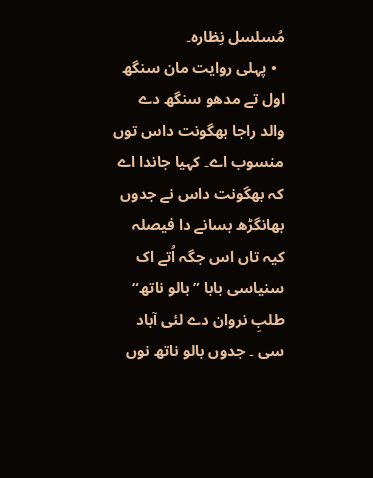مُسلسل نِظارہ۔
  • پہلی روایت مان سنگھ اول تے مدھو سنگھ دے والد راجا بھگونت داس توں منسوب اے۔ کہیا جاندا اے کہ بھگونت داس نے جدوں بھانگڑھ بسانے دا فیصلہ کیہ تاں اس جگہ اُتے اک سنیاسی بابا ”بالو ناتھ“ طلبِ نروان دے لئی آباد سی ۔ جدوں بالو ناتھ نوں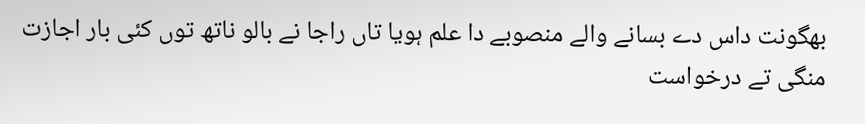بھگونت داس دے بسانے والے منصوبے دا علم ہويا تاں راجا نے بالو ناتھ توں کئی بار اجازت منگی تے درخواست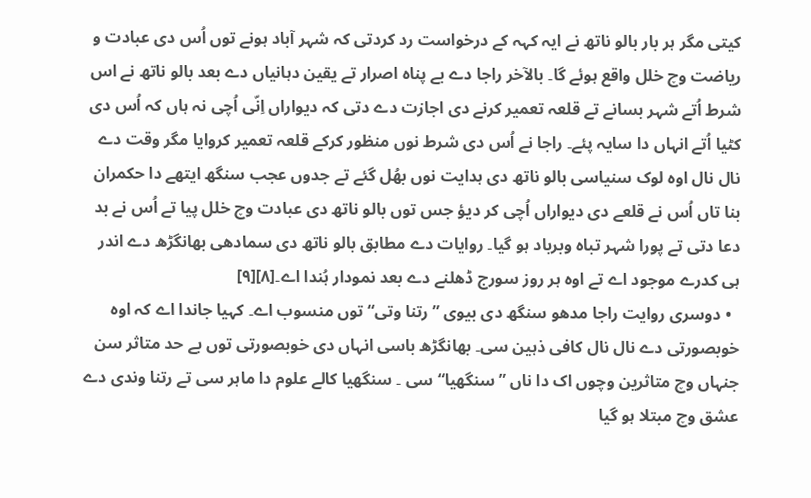کيتی مگر ہر بار بالو ناتھ نے ایہ کہہ کے درخواست رد کردتی کہ شہر آباد ہونے توں اُس دی عبادت و ریاضت وچ خلل واقع ہوئے گا۔ بالآخر راجا دے بے پناہ اصرار تے یقین دہانیاں دے بعد بالو ناتھ نے اس شرط اُتے شہر بسانے تے قلعہ تعمیر کرنے دی اجازت دے دتی کہ دیواراں اِنّی اُچی نہ ہاں کہ اُس دی کٹیا اُتے انہاں دا سایہ پئے۔ راجا نے اُس دی شرط نوں منظور کرکے قلعہ تعمیر کروایا مگر وقت دے نال نال اوہ لوک سنیاسی بالو ناتھ دی ہدایت نوں بھُل گئے تے جدوں عجب سنگھ ایتھے دا حکمران بنا تاں اُس نے قلعے دی دیواراں اُچی کر دیؤ جس توں بالو ناتھ دی عبادت وچ خلل پيا تے اُس نے بد دعا دتی تے پورا شہر تباہ وبرباد ہو گیا۔ روایات دے مطابق بالو ناتھ دی سمادھی بھانگڑھ دے اندر ہی کدرے موجود اے تے اوہ ہر روز سورج ڈھلنے دے بعد نمودار ہُندا اے۔[۸][۹]
  • دوسری روایت راجا مدھو سنگھ دی بیوی ”رتنا وتی“ توں منسوب اے۔ کہیا جاندا اے کہ اوہ خوبصورتی دے نال نال کافی ذہین سی۔ بھانگڑھ باسی انہاں دی خوبصورتی توں بے حد متاثر سن جنہاں وچ متاثرین وچوں اک دا ناں ”سنگھیا“ سی ۔ سنگھیا کالے علوم دا ماہر سی تے رتنا وندی دے عشق وچ مبتلا ہو گیا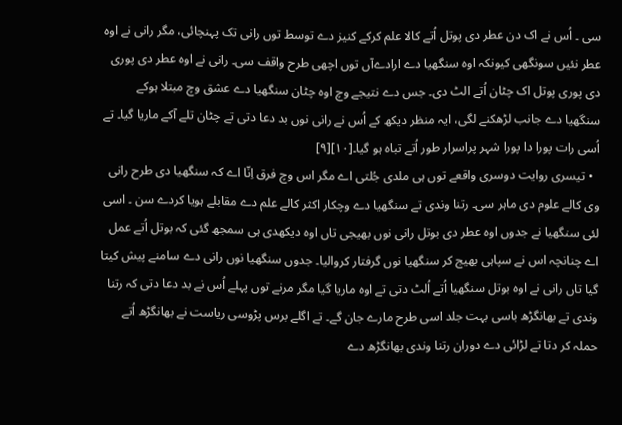سی ۔ اُس نے اک دن عطر دی پوتل اُتے کالا علم کرکے کنيز دے توسط توں رانی تک پہنچائی، مگر رانی نے اوہ عطر نئيں سونگھی کیونکہ اوہ سنگھیا دے ارادےآں توں اچھی طرح واقف سی۔ رانی نے اوہ عطر دی پوری دی پوری پوتل اک چٹان اُتے الٹ دی۔ جس دے نتیجے وچ اوہ چٹان سنگھیا دے عشق وچ مبتلا ہوکے سنگھیا دے جانب لڑھکنے لگی، ایہ منظر دیکھ کے اُس نے رانی نوں بد دعا دتی تے چٹان تلے آکے ماریا گیا۔ تے اُسی رات پورا دا پورا شہر پراسرار طور اُتے تباہ ہو گیا۔[۱۰][۹]
  • تیسری روایت دوسری واقعے توں ہی ملدی جُلتی اے مگر اس وچ فرق اِنّا اے کہ سنگھیا دی طرح رانی وی کالے علوم دی ماہر سی۔ رتنا وندی تے سنگھیا دے وچکار اکثر کالے علم دے مقابلے ہويا کردے سن ۔ اسی لئی سنگھیا نے جدوں اوہ عطر دی بوتل رانی نوں بھیجی تاں اوہ دیکھدی ہی سمجھ گئی کہ بوتل اُتے عمل اے چنانچہ اس نے سپاہی بھیج کر سنگھیا نوں گرفتار کروالیا۔ جدوں سنگھیا نوں رانی دے سامنے پیش کیتا گیا تاں رانی نے اوہ بوتل سنگھیا اُتے اُلٹ دتی تے اوہ ماریا گیا مگر مرنے توں پہلے اُس نے بد دعا دتی کہ رتنا وندی تے بھانگڑھ باسی بہت جلد اسی طرح مارے جان گے۔ تے اگلے برس پڑوسی ریاست نے بھانگڑھ اُتے حملہ کر دتا تے لڑائی دے دوران رتنا وندی بھانگڑھ دے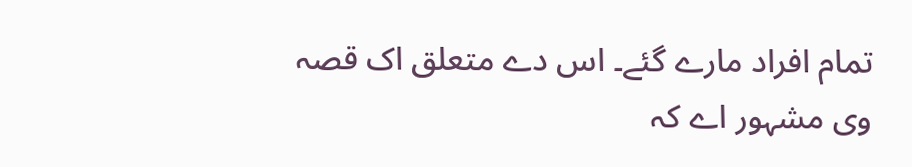تمام افراد مارے گئے۔ اس دے متعلق اک قصہ وی مشہور اے کہ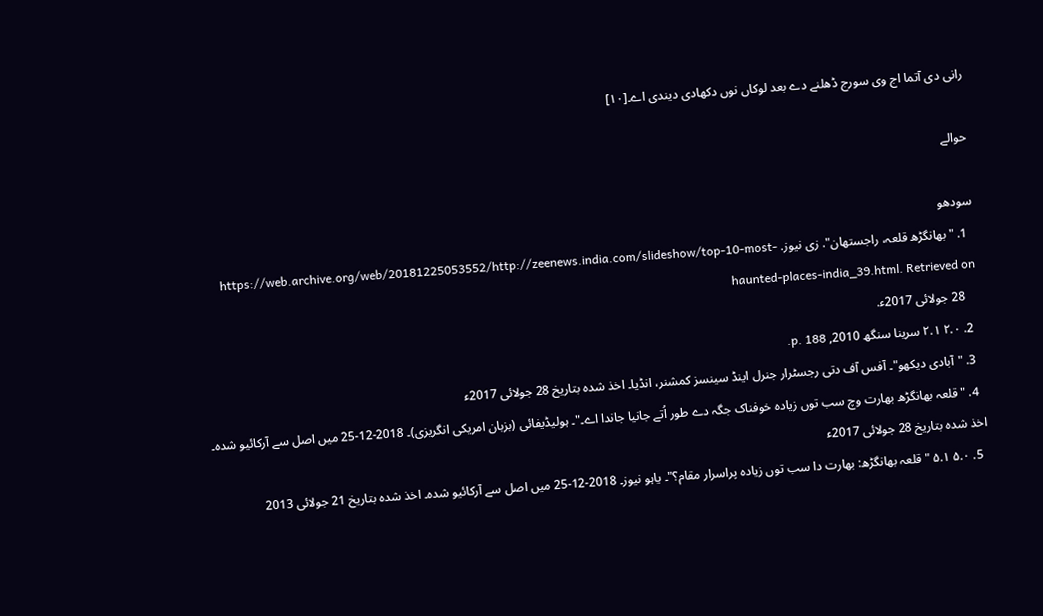رانی دی آتما اج وی سورج ڈھلنے دے بعد لوکاں نوں دکھادی دیندی اے۔[۱۰]

حوالے

سودھو
  1. "بھانگڑھ قلعہ، راجستھان". زی نیوز. https://web.archive.org/web/20181225053552/http://zeenews.india.com/slideshow/top-10-most-haunted-places-india_39.html. Retrieved on
    28 جولائی 2017ء.
  2. ۲.۰ ۲.۱ سرینا سنگھ 2010, p. 188.
  3. "آبادی دیکھو"۔ آفس آف دتی رجسٹرار جنرل اینڈ سینسز کمشنر، انڈیا۔ اخذ شدہ بتاریخ 28 جولائی 2017ء
  4. "قلعہ بھانگڑھ بھارت وچ سب توں زیادہ خوفناک جگہ دے طور اُتے جانیا جاندا اے۔"۔ ہولیڈیفائی (بزبان امریکی انگریزی)۔ 2018-12-25 میں اصل سے آرکائیو شدہ۔ اخذ شدہ بتاریخ 28 جولائی 2017ء
  5. ۵.۰ ۵.۱ "قلعہ بھانگڑھ: بھارت دا سب توں زیادہ پراسرار مقام؟"۔ یاہو نیوز۔ 2018-12-25 میں اصل سے آرکائیو شدہ۔ اخذ شدہ بتاریخ 21 جولائی 2013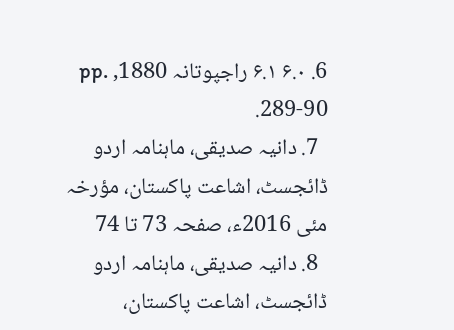6. ۶.۰ ۶.۱ راجپوتانہ 1880, pp. 289-90.
  7. دانیہ صدیقی، ماہنامہ اردو ڈائجسٹ، اشاعت پاکستان، مؤرخہ مئی 2016ء، صفحہ 73 تا 74
  8. دانیہ صدیقی، ماہنامہ اردو ڈائجسٹ، اشاعت پاکستان،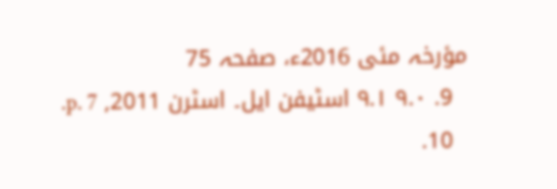مؤرخہ مئی 2016ء، صفحہ 75
  9. ۹.۰ ۹.۱ اسٹیفن ایل۔ اسٹرن 2011, p. 7.
  10.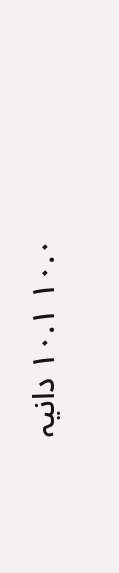۱۰.۰ ۱۰.۱ دانیہ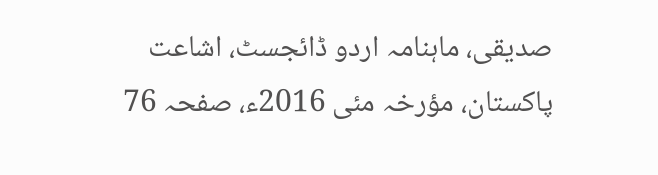صدیقی، ماہنامہ اردو ڈائجسٹ، اشاعت پاکستان، مؤرخہ مئی 2016ء، صفحہ 76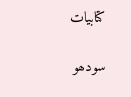کتابیات

سودھو